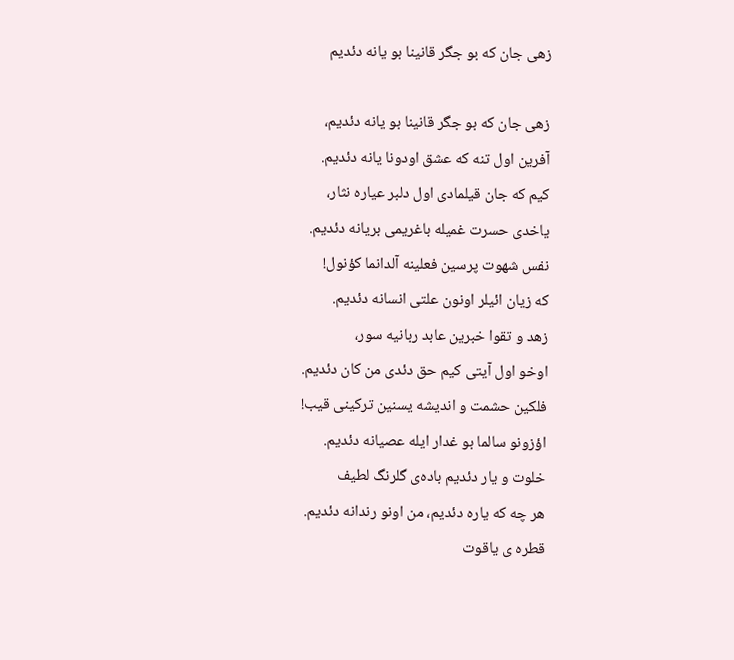زهی جان که بو جگر قانینا بو یانه دئدیم

زهی جان که بو جگر قانینا بو یانه دئدیم،
آفرین اول تنه که عشق اودونا یانه دئدیم.
کیم که جان قیلمادی اول دلبر عیاره نثار،
یاخدی حسرت غمیله باغریمی بریانه دئدیم.
نفس شهوت پرسین فعلینه آلدانما کؤنول!
که زیان ائیلر اونون علتی انسانه دئدیم.
زهد و تقوا خبرین عابد ربانیه سور،
اوخو اول آیتی کیم حق دئدی من کان دئدیم.
فلکین حشمت و اندیشه یسنین ترکینی قیب!
اؤزونو سالما بو غدار ایله عصیانه دئدیم.
خلوت و یار دئدیم باده‌ی گلرنگ لطیف
هر چه که یاره دئدیم، من اونو رندانه دئدیم.
قطره ی یاقوت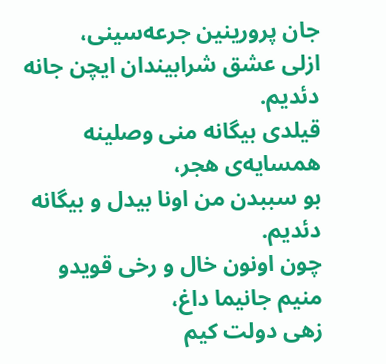جان پرورینین جرعه‌سینی،
ازلی عشق شرابیندان ایچن جانه دئدیم.
قیلدی بیگانه منی وصلینه همسایه‌ی هجر،
بو سببدن من اونا بیدل و بیگانه دئدیم.
چون اونون خال و رخی قویدو منیم جانیما داغ،
زهی دولت کیم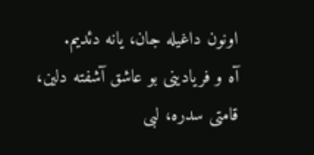اونون داغیله جان، یانه دئدیم.
آه و فریادینی بو عاشق آشفته دلین،
قامتی سدره، لبی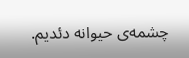چشمه‌ی حیوانه دئدیم.